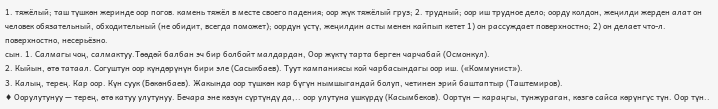1. тяжёлый; таш түшкөн жеринде оор погов. камень тяжёл в месте своего падения; оор жүк тяжёлый груз; 2. трудный; оор иш трудное дело; оорду колдон, жеңилди жерден алат он человек обязательный, обходительный (не обидит, всегда поможет); оордун үстү, жеңилдин асты менен кайпып кетет 1) он рассуждает поверхностно; 2) он делает что-л. поверхностно, несерьёзно.
сын. 1. Салмагы чоң, салмактуу.Төөдөй балбан эч бир болбойт малдардан, Оор жүктү тарта берген чарчабай (Осмонкул).
2. Кыйын, өтө татаал. Согуштун оор күндөрүнүн бири эле (Сасыкбаев). Туут кампаниясы кой чарбасындагы оор иш. («Коммунист»).
3. Калың, терең. Кар оор. Күн суук (Бөкөнбаев). Жакында оор түшкөн кар бүгүн нымшыгандай болуп, четинен эрий баштаптыр (Таштемиров).
♦ Оорулутунуу — терең, өтө катуу улутунуу. Бечара эне көзүн сүртүндү да,.. оор улутуна үшкүрдү (Касымбеков). Оортүн — караңгы, тунжураган, көзгө сайса көрүнгүс түн. Оор түн..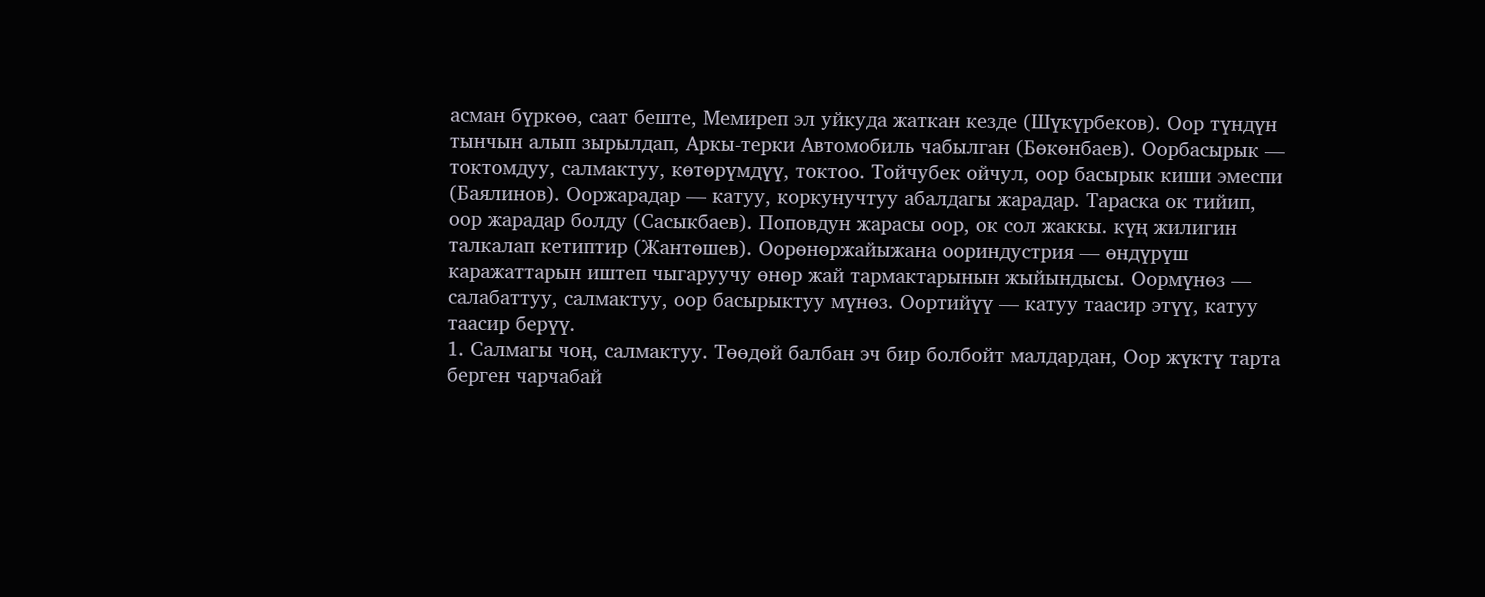асман бүркөө, саат беште, Мемиреп эл уйкуда жаткан кезде (Шүкүрбеков). Оор түндүн тынчын алып зырылдап, Аркы-терки Автомобиль чабылган (Бөкөнбаев). Оорбасырык — токтомдуу, салмактуу, көтөрүмдүү, токтоо. Тойчубек ойчул, оор басырык киши эмеспи (Баялинов). Ооржарадар — катуу, коркунучтуу абалдагы жарадар. Тараска ок тийип, оор жарадар болду (Сасыкбаев). Поповдун жарасы оор, ок сол жаккы. күң жилигин талкалап кетиптир (Жантөшев). Оорөнөржайыжана оориндустрия — өндүрүш каражаттарын иштеп чыгаруучу өнөр жай тармактарынын жыйындысы. Оормүнөз — салабаттуу, салмактуу, оор басырыктуу мүнөз. Оортийүү — катуу таасир этүү, катуу таасир берүү.
1. Салмагы чоң, салмактуу. Төөдөй балбан эч бир болбойт малдардан, Оор жүктү тарта берген чарчабай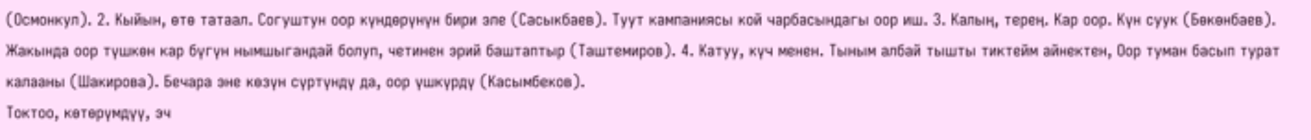(Осмонкул). 2. Кыйын, өтө татаал. Согуштун оор күндөрүнүн бири эле (Сасыкбаев). Туут кампаниясы кой чарбасындагы оор иш. 3. Калың, терең. Кар оор. Күн суук (Бөкөнбаев). Жакында оор түшкөн кар бүгүн нымшыгандай болуп, четинен эрий баштаптыр (Таштемиров). 4. Катуу, күч менен. Тыным албай тышты тиктейм айнектен, Оор туман басып турат калааны (Шакирова). Бечара эне көзүн сүртүндү да, оор үшкүрдү (Касымбеков).
Токтоо, көтөрүмдүү, эч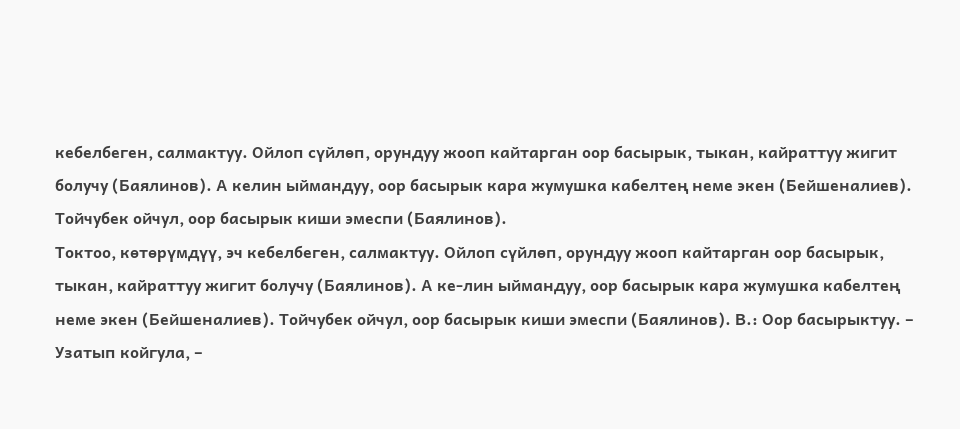кебелбеген, салмактуу. Ойлоп сүйлөп, орундуу жооп кайтарган оор басырык, тыкан, кайраттуу жигит болучу (Баялинов). А келин ыймандуу, оор басырык кара жумушка кабелтең неме экен (Бейшеналиев). Тойчубек ойчул, оор басырык киши эмеспи (Баялинов).
Токтоо, көтөрүмдүү, эч кебелбеген, салмактуу. Ойлоп сүйлөп, орундуу жооп кайтарган оор басырык, тыкан, кайраттуу жигит болучу (Баялинов). А ке-лин ыймандуу, оор басырык кара жумушка кабелтең неме экен (Бейшеналиев). Тойчубек ойчул, оор басырык киши эмеспи (Баялинов). В.: Оор басырыктуу. – Узатып койгула, –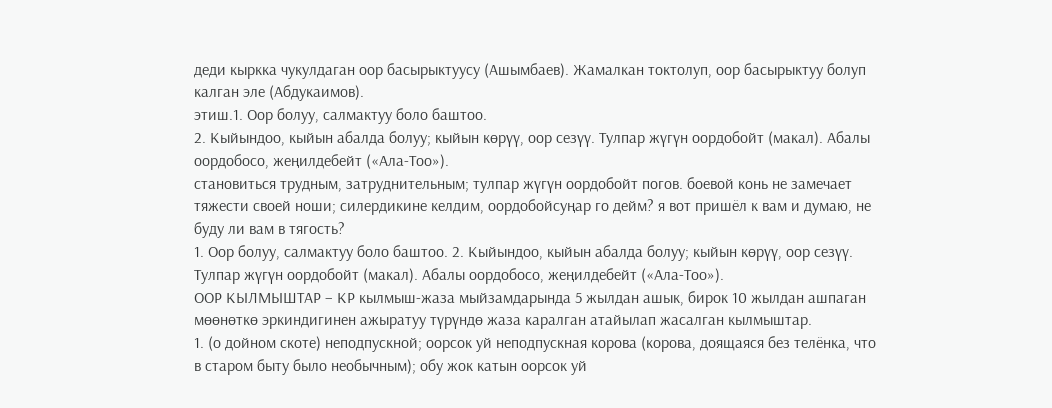деди кыркка чукулдаган оор басырыктуусу (Ашымбаев). Жамалкан токтолуп, оор басырыктуу болуп калган эле (Абдукаимов).
этиш.1. Оор болуу, салмактуу боло баштоо.
2. Кыйындоо, кыйын абалда болуу; кыйын көрүү, оор сезүү. Тулпар жүгүн оордобойт (макал). Абалы оордобосо, жеңилдебейт («Ала-Тоо»).
становиться трудным, затруднительным; тулпар жүгүн оордобойт погов. боевой конь не замечает тяжести своей ноши; силердикине келдим, оордобойсуңар го дейм? я вот пришёл к вам и думаю, не буду ли вам в тягость?
1. Оор болуу, салмактуу боло баштоо. 2. Кыйындоо, кыйын абалда болуу; кыйын көрүү, оор сезүү. Тулпар жүгүн оордобойт (макал). Абалы оордобосо, жеңилдебейт («Ала-Тоо»).
ООР КЫЛМЫШТАР – КР кылмыш-жаза мыйзамдарында 5 жылдан ашык, бирок 10 жылдан ашпаган мөөнөткө эркиндигинен ажыратуу түрүндө жаза каралган атайылап жасалган кылмыштар.
1. (о дойном скоте) неподпускной; оорсок уй неподпускная корова (корова, доящаяся без телёнка, что в старом быту было необычным); обу жок катын оорсок уй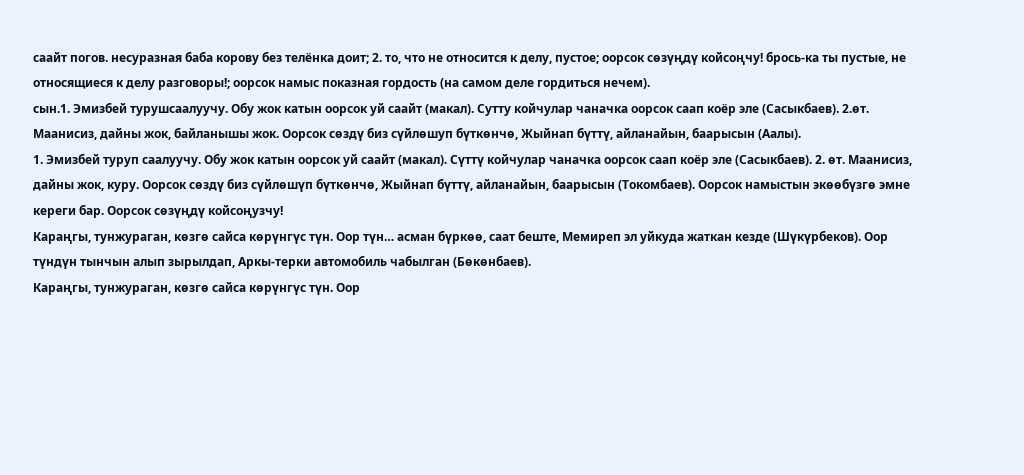саайт погов. несуразная баба корову без телёнка доит; 2. то, что не относится к делу, пустое; оорсок сөзүңдү койсоңчу! брось-ка ты пустые, не относящиеся к делу разговоры!; оорсок намыс показная гордость (на самом деле гордиться нечем).
сын.1. Эмизбей турушсаалуучу. Обу жок катын оорсок уй саайт (макал). Сутту койчулар чаначка оорсок саап коёр эле (Сасыкбаев). 2.өт. Маанисиз, дайны жок, байланышы жок. Оорсок сөздү биз сүйлөшуп бүткөнчө, Жыйнап бүттү, айланайын, баарысын (Аалы).
1. Эмизбей туруп саалуучу. Обу жок катын оорсок уй саайт (макал). Сүттү койчулар чаначка оорсок саап коёр эле (Сасыкбаев). 2. өт. Маанисиз, дайны жок, куру. Оорсок сөздү биз сүйлөшүп бүткөнчө, Жыйнап бүттү, айланайын, баарысын (Токомбаев). Оорсок намыстын экөөбүзгө эмне кереги бар. Оорсок сөзүңдү койсоңузчу!
Караңгы, тунжураган, көзгө сайса көрүнгүс түн. Оор түн… асман бүркөө, саат беште, Мемиреп эл уйкуда жаткан кезде (Шүкүрбеков). Оор түндүн тынчын алып зырылдап, Аркы-терки автомобиль чабылган (Бөкөнбаев).
Караңгы, тунжураган, көзгө сайса көрүнгүс түн. Оор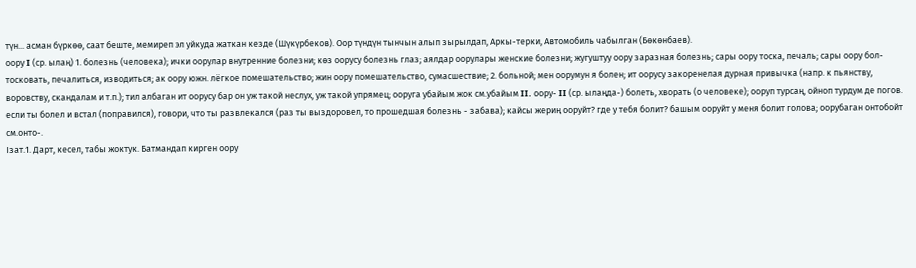түн... асман бүркөө, саат беште, мемиреп эл уйкуда жаткан кезде (Шүкүрбеков). Оор түндүн тынчын алып зырылдап, Аркы-терки, Автомобиль чабылган (Бөкөнбаев).
оору I (ср. ылаң) 1. болезнь (человека); ички оорулар внутренние болезни; көз оорусу болезнь глаз; аялдар оорулары женские болезни; жугуштуу оору заразная болезнь; сары оору тоска, печаль; сары оору бол- тосковать, печалиться, изводиться; ак оору южн. лёгкое помешательство; жин оору помешательство, сумасшествие; 2. больной; мен оорумун я болен; ит оорусу закоренелая дурная привычка (напр. к пьянству, воровству, скандалам и т.п.); тил албаган ит оорусу бар он уж такой неслух, уж такой упрямец; ооруга убайым жок см.убайым II. оору- II (ср. ылаңда-) болеть, хворать (о человеке); ооруп турсаң, ойноп турдум де погов. если ты болел и встал (поправился), говори, что ты развлекался (раз ты выздоровел, то прошедшая болезнь - забава); кайсы жериң ооруйт? где у тебя болит? башым ооруйт у меня болит голова; оорубаган онтобойт см.онто-.
Iзат.1. Дарт, кесел, табы жоктук. Батмандап кирген оору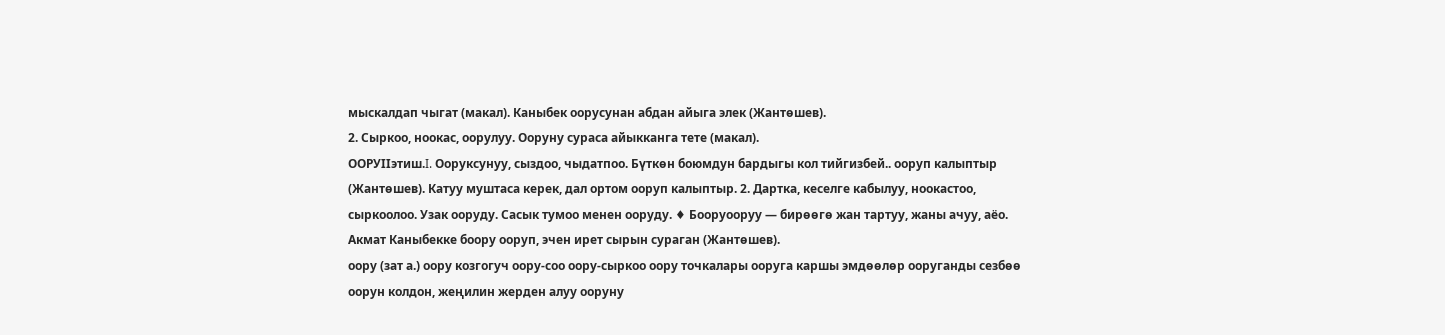мыскалдап чыгат (макал). Каныбек оорусунан абдан айыга элек (Жантөшев).
2. Сыркоо, ноокас, оорулуу. Ооруну сураса айыкканга тете (макал).
ООРУIIэтиш.I. Ооруксунуу, сыздоо, чыдатпоо. Бүткөн боюмдун бардыгы кол тийгизбей.. ооруп калыптыр (Жантөшев). Катуу муштаса керек, дал ортом ооруп калыптыр. 2. Дартка, кеселге кабылуу, ноокастоо, сыркоолоо. Узак ооруду. Сасык тумоо менен ооруду. ♦ Бооруооруу — бирөөгө жан тартуу, жаны ачуу, аёо. Акмат Каныбекке боору ооруп, эчен ирет сырын сураган (Жантөшев).
оору (зат а.) оору козгогуч оору-соо оору-сыркоо оору точкалары ооруга каршы эмдөөлөр ооруганды сезбөө оорун колдон, жеңилин жерден алуу ооруну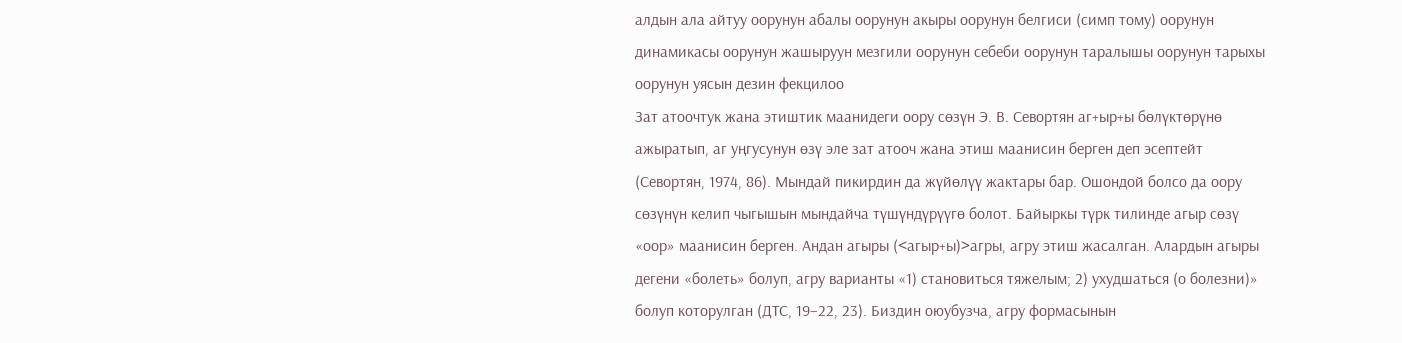алдын ала айтуу оорунун абалы оорунун акыры оорунун белгиси (симп тому) оорунун динамикасы оорунун жашыруун мезгили оорунун себеби оорунун таралышы оорунун тарыхы оорунун уясын дезин фекцилоо
Зат атоочтук жана этиштик маанидеги оору сөзүн Э. В. Севортян аг+ыр+ы бөлүктөрүнө ажыратып, аг уңгусунун өзү эле зат атооч жана этиш маанисин берген деп эсептейт (Севортян, 1974, 86). Мындай пикирдин да жүйөлүү жактары бар. Ошондой болсо да оору сөзүнүн келип чыгышын мындайча түшүндүрүүгө болот. Байыркы түрк тилинде агыр сөзү «оор» маанисин берген. Андан агыры (<агыр+ы)>агры, агру этиш жасалган. Алардын агыры дегени «болеть» болуп, агру варианты «1) становиться тяжелым; 2) ухудшаться (о болезни)» болуп которулган (ДТС, 19–22, 23). Биздин оюубузча, агру формасынын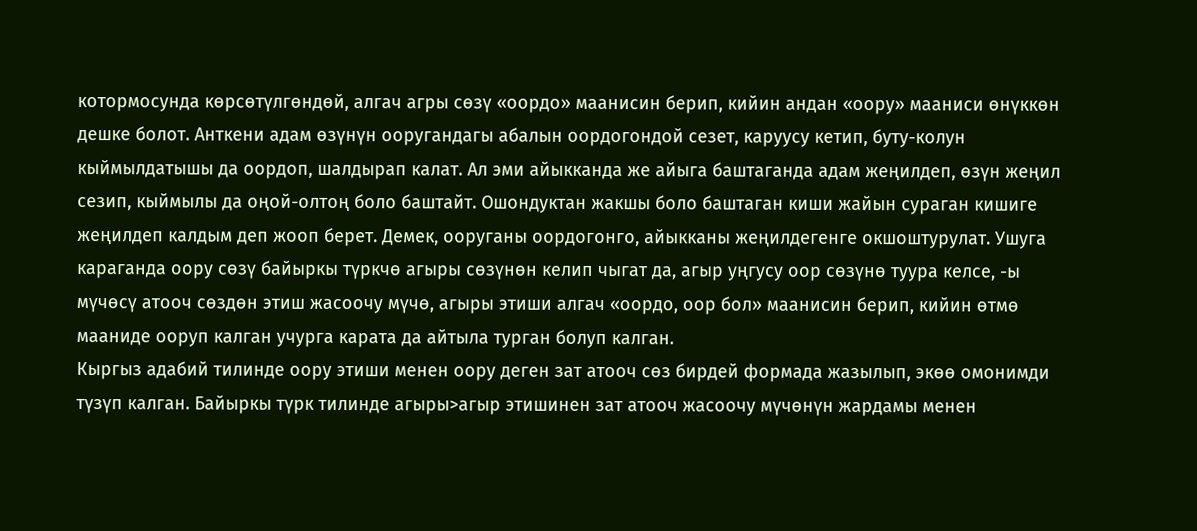котормосунда көрсөтүлгөндөй, алгач агры сөзү «оордо» маанисин берип, кийин андан «оору» мааниси өнүккөн дешке болот. Анткени адам өзүнүн ооругандагы абалын оордогондой сезет, каруусу кетип, буту-колун кыймылдатышы да оордоп, шалдырап калат. Ал эми айыкканда же айыга баштаганда адам жеңилдеп, өзүн жеңил сезип, кыймылы да оңой-олтоң боло баштайт. Ошондуктан жакшы боло баштаган киши жайын сураган кишиге жеңилдеп калдым деп жооп берет. Демек, ооруганы оордогонго, айыкканы жеңилдегенге окшоштурулат. Ушуга караганда оору сөзү байыркы түркчө агыры сөзүнөн келип чыгат да, агыр уңгусу оор сөзүнө туура келсе, -ы мүчөсү атооч сөздөн этиш жасоочу мүчө, агыры этиши алгач «оордо, оор бол» маанисин берип, кийин өтмө мааниде ооруп калган учурга карата да айтыла турган болуп калган.
Кыргыз адабий тилинде оору этиши менен оору деген зат атооч сөз бирдей формада жазылып, экөө омонимди түзүп калган. Байыркы түрк тилинде агыры>агыр этишинен зат атооч жасоочу мүчөнүн жардамы менен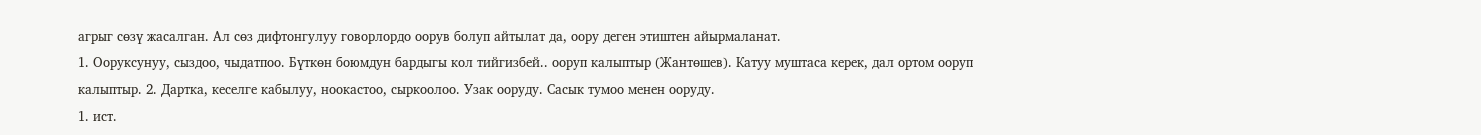агрыг сөзү жасалган. Ал сөз дифтонгулуу говорлордо оорув болуп айтылат да, оору деген этиштен айырмаланат.
1. Ооруксунуу, сыздоо, чыдатпоо. Бүткөн боюмдун бардыгы кол тийгизбей.. ооруп калыптыр (Жантөшев). Катуу муштаса керек, дал ортом ооруп калыптыр. 2. Дартка, кеселге кабылуу, ноокастоо, сыркоолоо. Узак ооруду. Сасык тумоо менен ооруду.
1. ист.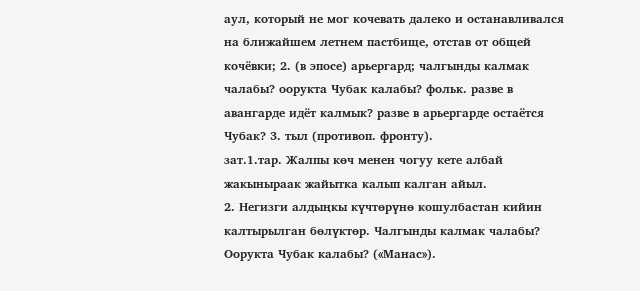аул, который не мог кочевать далеко и останавливался на ближайшем летнем пастбище, отстав от общей кочёвки; 2. (в эпосе) арьергард; чалгынды калмак чалабы? оорукта Чубак калабы? фольк. разве в авангарде идёт калмык? разве в арьергарде остаётся Чубак? 3. тыл (противоп. фронту).
зат.1.тар. Жалпы көч менен чогуу кете албай жакыныраак жайытка калып калган айыл.
2. Негизги алдыңкы күчтөрүнө кошулбастан кийин калтырылган бөлүктөр. Чалгынды калмак чалабы? Оорукта Чубак калабы? («Манас»).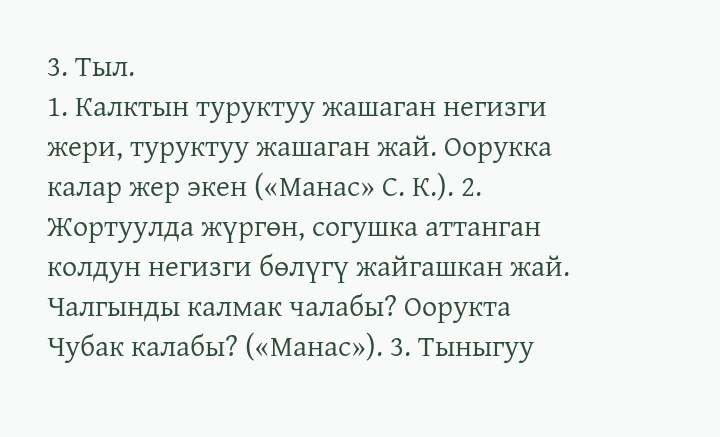3. Тыл.
1. Калктын туруктуу жашаган негизги жери, туруктуу жашаган жай. Оорукка калар жер экен («Манас» С. К.). 2. Жортуулда жүргөн, согушка аттанган колдун негизги бөлүгү жайгашкан жай. Чалгынды калмак чалабы? Оорукта Чубак калабы? («Манас»). 3. Тыныгуу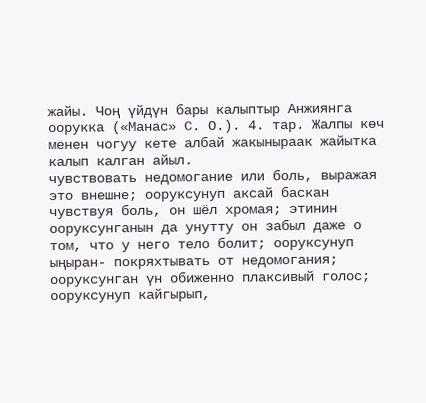жайы. Чоң үйдүн бары калыптыр Анжиянга оорукка («Манас» С. О.). 4. тар. Жалпы көч менен чогуу кете албай жакыныраак жайытка калып калган айыл.
чувствовать недомогание или боль, выражая это внешне; ооруксунуп аксай баскан чувствуя боль, он шёл хромая; этинин ооруксунганын да унутту он забыл даже о том, что у него тело болит; ооруксунуп ыңыран- покряхтывать от недомогания; ооруксунган үн обиженно плаксивый голос; ооруксунуп кайгырып,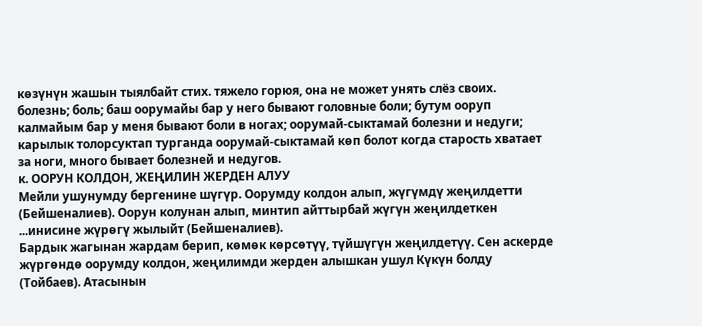көзүнүн жашын тыялбайт стих. тяжело горюя, она не может унять слёз своих.
болезнь; боль; баш оорумайы бар у него бывают головные боли; бутум ооруп калмайым бар у меня бывают боли в ногах; оорумай-сыктамай болезни и недуги; карылык толорсуктап турганда оорумай-сыктамай көп болот когда старость хватает за ноги, много бывает болезней и недугов.
к. ООРУН КОЛДОН, ЖЕҢИЛИН ЖЕРДЕН АЛУУ
Мейли ушунумду бергенине шүгүр. Оорумду колдон алып, жүгүмдү жеңилдетти (Бейшеналиев). Оорун колунан алып, минтип айттырбай жүгүн жеңилдеткен ...инисине жүрөгү жылыйт (Бейшеналиев).
Бардык жагынан жардам берип, көмөк көрсөтүү, түйшүгүн жеңилдетүү. Сен аскерде жүргөндө оорумду колдон, жеңилимди жерден алышкан ушул Күкүн болду (Тойбаев). Атасынын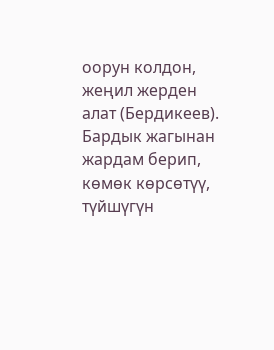оорун колдон, жеңил жерден алат (Бердикеев).
Бардык жагынан жардам берип, көмөк көрсөтүү, түйшүгүн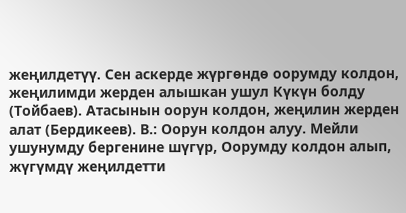жеңилдетүү. Сен аскерде жүргөндө оорумду колдон, жеңилимди жерден алышкан ушул Күкүн болду (Тойбаев). Атасынын оорун колдон, жеңилин жерден алат (Бердикеев). В.: Оорун колдон алуу. Мейли ушунумду бергенине шүгүр, Оорумду колдон алып, жүгүмдү жеңилдетти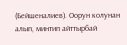(Бейшеналиев). Оорун колунан алып, минтип айттырбай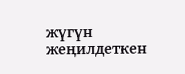жүгүн жеңилдеткен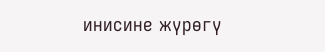инисине жүрөгү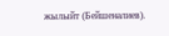жылыйт (Бейшеналиев).